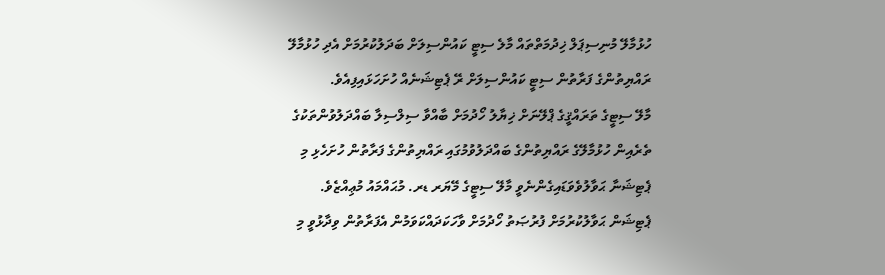ހުޅުމާލޭ މުނިސިޕަލް ޚިދުމަތްތައް މާލެ ސިޓީ ކައުންސިލަށް ބަދަލުކުރުމަށް އެދި ހުޅުމާލޭ ރައްޔިތުންގެ ފަރާތުން ސިޓީ ކައުންސިލަށް ރޭ ޕެޓިޝަނެއް ހުށަހަޅައިފިއެވެ.
މާލޭ ސިޓީގެ ތަރައްޤީގެ ޕްލޭނަށް ޚިޔާލު ހޯދުމަށް ބާއްވާ ސިލްސިލާ ބައްދަލުވުންތަކުގެ ތެރެއިން ހުޅުމާލޭގެ ރައްޔިތުންގެ ބައްދަލުވުމުގައި ރައްޔިތުންގެ ފަރާތުން ހުށަހެޅި މި ޕެޓިޝަނާ ޙަވާލުވެވަޑައިގެންނެވީ މާލޭ ސިޓީގެ މޭޔަރ ޑރ. މުޙައްމައު މުޢިއްޒެވެ.
ޕެޓިޝަން ޙަވާލުކުރުމަށް ފުރުޞަތު ހޯދުމަށް ވާހަކަދައްކަވަމުން އެފަރާތުން ވިދާޅުވީ މި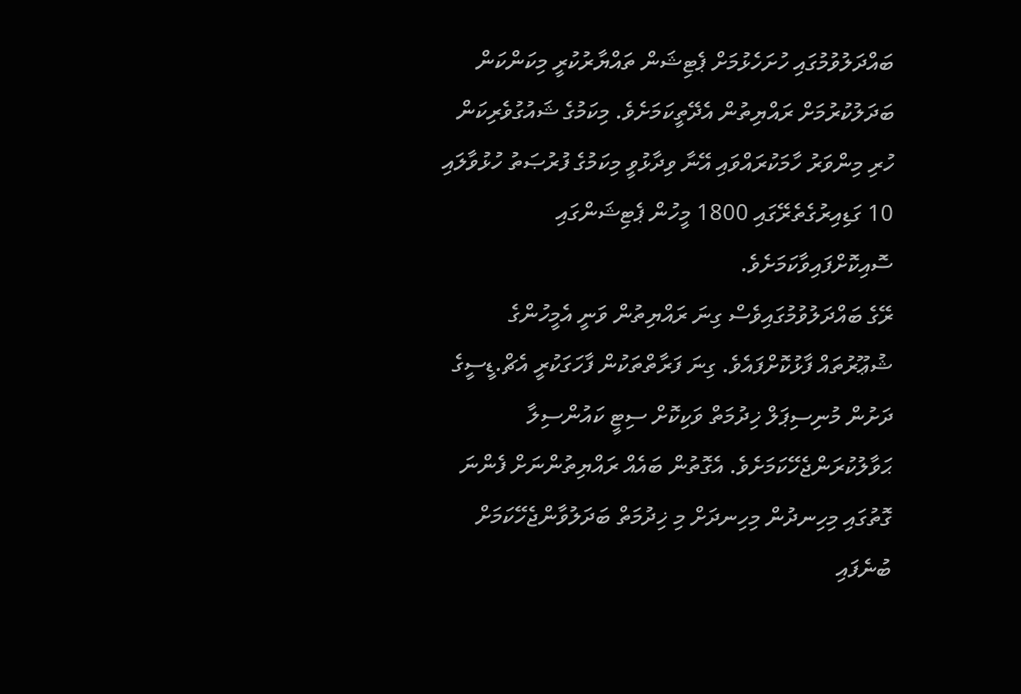ބައްދަލުވުމުގައި ހުށަހެޅުމަށް ޕެޓިޝަން ތައްޔާރުކުރީ މިކަންކަން ބަދަލުކުރުމަށް ރައްޔިތުން އެދޭތީކަމަށެވެ. މިކަމުގެ ޝައުގުވެރިކަން ހުރި މިންވަރު ހާމަކުރައްވައި އޭނާ ވިދާޅުވީ މިކަމުގެ ފުރުޞަތު ހުޅުވާލައި 10 ގަޑިއިރުގެތެރޭގައި 1800 މީހުން ޕެޓިޝަންގައި ސޮއިކޮށްފައިވާކަމަށެވެ.
ރޭގެ ބައްދަލުވުމުގައިވެސް ގިނަ ރައްޔިތުން ވަނީ އެމީހުންގެ ޝުޢޫރުތައް ފާޅުކޮށްފައެވެ. ގިނަ ފަރާތްތަކުން ފާހަގަކުރީ އެޗް.ޑީސީގެ ދަށުން މުނިސިޕަލް ޚިދުމަތް ވަކިކޮށް ސިޓީ ކައުންސިލާ ޙަވާލުކުރަންޖެހޭކަމަށެވެ. އެގޮތުން ބައެއް ރައްޔިތުންނަށް ފެންނަ ގޮތުގައި މިހިނދުން މިހިނދަށް މި ޚިދުމަތް ބަދަލުވާންޖެހޭކަމަށް ބުނެފައި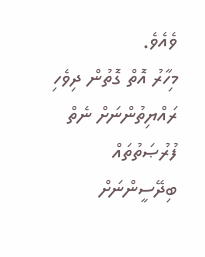ވެއެވެ.
މިހާރު އޮތް ގޮތުން ދިވެހި ރައްޔިތުންނަށް ނެތް ފުރުޞަތުތައް ބިދޭސީންނަށް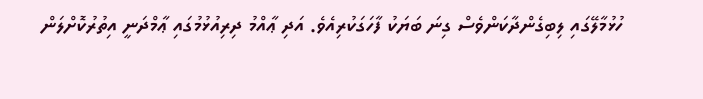ހުޅުމާލޭގައި ލިބިގެންދާކަންވެސް ގިނަ ބަޔަކު ފާހަގަކުރިއެވެ. އަދި ޢާއްމު ދިރިއުޅުމުގައި ޢާމްދަނީ އިތުރުކޮށްލަން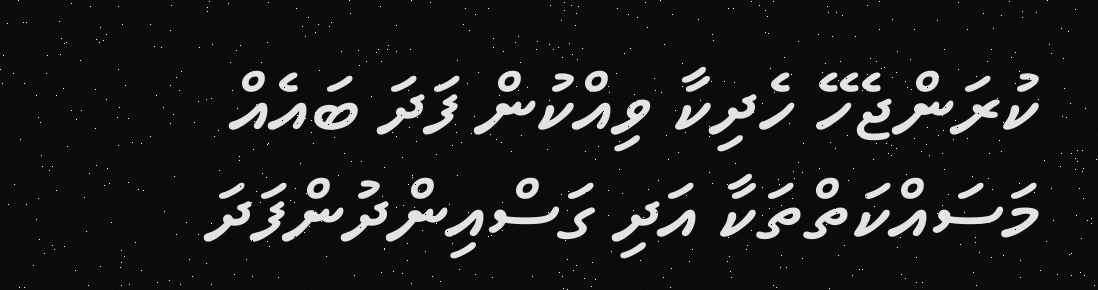ކުރަންޖެހޭ ހެދިކާ ވިއްކުން ފަދަ ބައެއް މަސައްކަތްތަކާ އަދި ގަސްއިންދުންފަދަ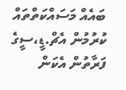ބައެއް މަސައްކަތްތައް ކުރުމުން އެޗް.ޑީ،ސީގެ ފަރާތުން އެކަން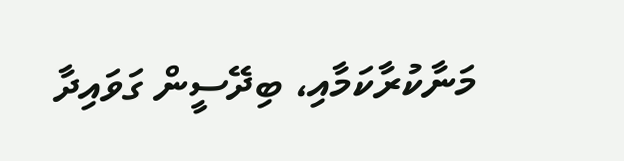މަނާކުރާކަމާއި، ބިދޭސީން ގަވައިދާ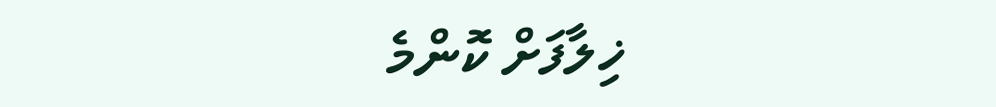ޚިލާފަށް ކޮންމެ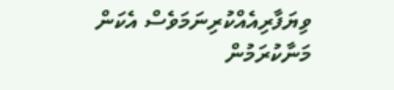ވިޔަފާރިއެއްކުރިނަމަވެސް އެކަން މަނާކުރަމުން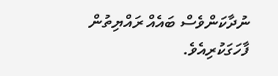ނުދާކަންވެސް ބައެއް ރައްޔިތުން ފާހަގަކުރިއެވެ.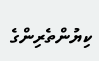ކިޔުންތެރިންގެ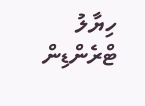ހިޔާލު
ޓްރެންޑިން